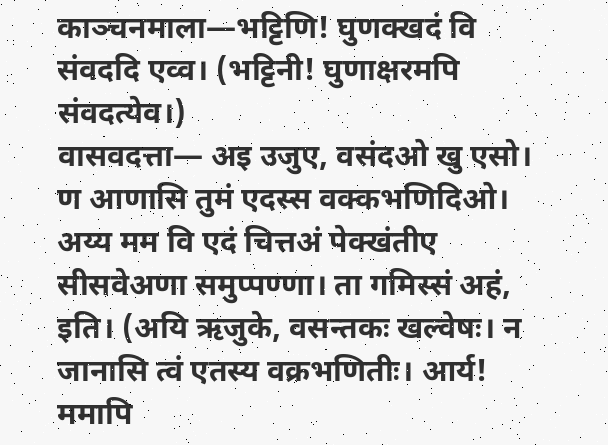काञ्चनमाला—भट्टिणि! घुणक्खदं वि संवददि एव्व। (भट्टिनी! घुणाक्षरमपि संवदत्येव।)
वासवदत्ता— अइ उजुए, वसंदओ खु एसो। ण आणासि तुमं एदस्स वक्कभणिदिओ। अय्य मम वि एदं चित्तअं पेक्खंतीए सीसवेअणा समुप्पण्णा। ता गमिस्सं अहं, इति। (अयि ऋजुके, वसन्तकः खल्वेषः। न जानासि त्वं एतस्य वक्रभणितीः। आर्य! ममापि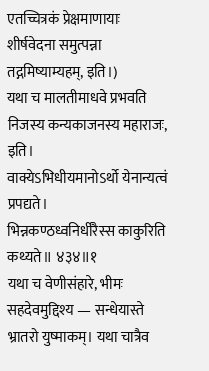एतच्चित्रकं प्रेक्षमाणायाः शीर्षवेदना समुत्पन्ना तद्गमिष्याम्यहम्, इति।)
यथा च मालतीमाधवे प्रभवति निजस्य कन्यकाजनस्य महाराजः, इति।
वाक्येऽभिधीयमानोऽर्थो येनान्यत्वं प्रपद्यते।
भिन्नकण्ठध्वनिर्धीरैस्स काकुरिति कथ्यते॥ ४३४॥१
यथा च वेणीसंहारे, भीमः सहदेवमुद्दिश्य — सन्धेयास्ते भ्रातरो युष्माकम्। यथा चात्रैव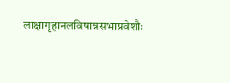लाक्षागृहानलविषान्नसभाप्रवेशौः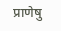प्राणेषु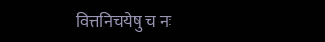वित्तनिचयेषु च नः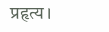प्रहृत्य।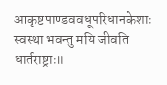आकृष्टपाण्डववधूपरिधानकेशाः स्वस्था भवन्तु मयि जीवति धार्तराष्ट्राः॥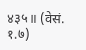४३५॥ (वेसं. १.७)